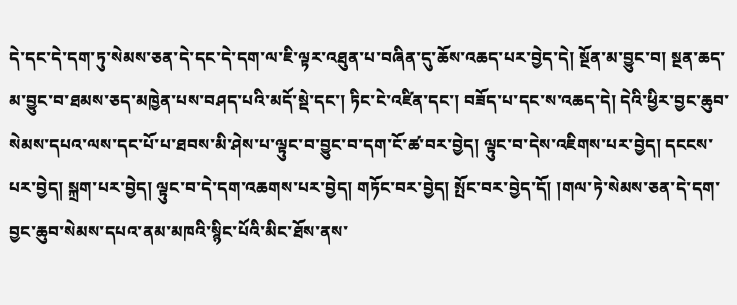དེ་དང་དེ་དག་ཏུ་སེམས་ཅན་དེ་དང་དེ་དག་ལ་ཇི་ལྟར་འཐུན་པ་བཞིན་དུ་ཆོས་འཆད་པར་བྱེད་དེ། སྔོན་མ་བྱུང་བ། སྔན་ཆད་མ་བྱུང་བ་ཐམས་ཅད་མཁྱེན་པས་བཤད་པའི་མདོ་སྡེ་དང་། ཏིང་ངེ་འཛིན་དང་། བཟོད་པ་དང་ས་འཆད་དེ། དེའི་ཕྱིར་བྱང་ཆུབ་སེམས་དཔའ་ལས་དང་པོ་པ་ཐབས་མི་ཤེས་པ་ལྟུང་བ་བྱུང་བ་དག་ངོ་ཚ་བར་བྱེད། ལྟུང་བ་དེས་འཇིགས་པར་བྱེད། དངངས་པར་བྱེད། སྐྲག་པར་བྱེད། ལྟུང་བ་དེ་དག་འཆགས་པར་བྱེད། གཏོང་བར་བྱེད། སྤོང་བར་བྱེད་དོ། །གལ་ཏེ་སེམས་ཅན་དེ་དག་བྱང་ཆུབ་སེམས་དཔའ་ནམ་མཁའི་སྙིང་པོའི་མིང་ཐོས་ནས་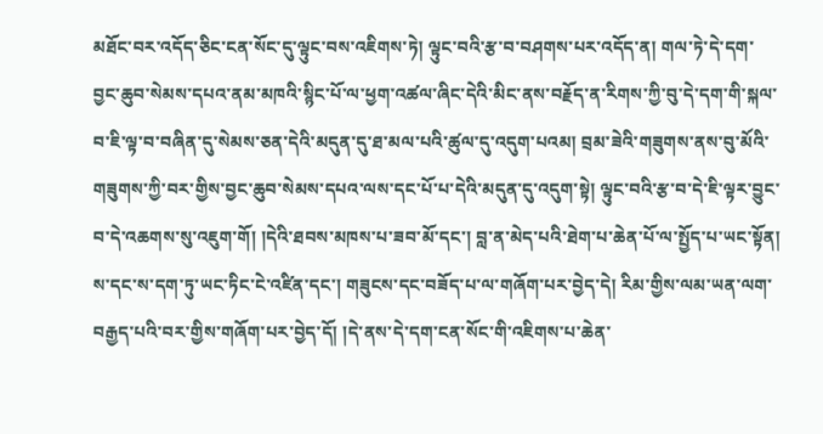མཐོང་བར་འདོད་ཅིང་ངན་སོང་དུ་ལྟུང་བས་འཇིགས་ཏེ། ལྟུང་བའི་རྩ་བ་བཤགས་པར་འདོད་ན། གལ་ཏེ་དེ་དག་བྱང་ཆུབ་སེམས་དཔའ་ནམ་མཁའི་སྙིང་པོ་ལ་ཕྱག་འཚལ་ཞིང་དེའི་མིང་ནས་བརྗོད་ན་རིགས་ཀྱི་བུ་དེ་དག་གི་སྐལ་བ་ཇི་ལྟ་བ་བཞིན་དུ་སེམས་ཅན་དེའི་མདུན་དུ་ཐ་མལ་པའི་ཚུལ་དུ་འདུག་པའམ། བྲམ་ཟེའི་གཟུགས་ནས་བུ་མོའི་གཟུགས་ཀྱི་བར་གྱིས་བྱང་ཆུབ་སེམས་དཔའ་ལས་དང་པོ་པ་དེའི་མདུན་དུ་འདུག་སྟེ། ལྟུང་བའི་རྩ་བ་དེ་ཇི་ལྟར་བྱུང་བ་དེ་འཆགས་སུ་འཇུག་གོ། །དེའི་ཐབས་མཁས་པ་ཟབ་མོ་དང་། བླ་ན་མེད་པའི་ཐེག་པ་ཆེན་པོ་ལ་སྤྱོད་པ་ཡང་སྟོན། ས་དང་ས་དག་ཏུ་ཡང་ཏིང་ངེ་འཛིན་དང་། གཟུངས་དང་བཟོད་པ་ལ་གཞོག་པར་བྱེད་དེ། རིམ་གྱིས་ལམ་ཡན་ལག་བརྒྱད་པའི་བར་གྱིས་གཞོག་པར་བྱེད་དོ། །དེ་ནས་དེ་དག་ངན་སོང་གི་འཇིགས་པ་ཆེན་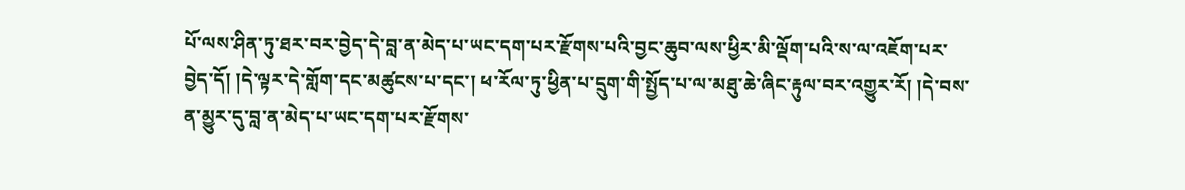པོ་ལས་ཤིན་ཏུ་ཐར་བར་བྱེད་དེ་བླ་ན་མེད་པ་ཡང་དག་པར་རྫོགས་པའི་བྱང་ཆུབ་ལས་ཕྱིར་མི་ལྡོག་པའི་ས་ལ་འཇོག་པར་བྱེད་དོ། །དེ་ལྟར་དེ་གློག་དང་མཚུངས་པ་དང་། ཕ་རོལ་ཏུ་ཕྱིན་པ་དྲུག་གི་སྤྱོད་པ་ལ་མཐུ་ཆེ་ཞིང་རྟུལ་བར་འགྱུར་རོ། །དེ་བས་ན་མྱུར་དུ་བླ་ན་མེད་པ་ཡང་དག་པར་རྫོགས་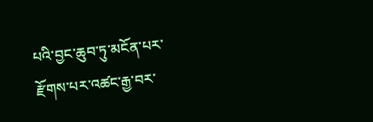པའི་བྱང་ཆུབ་ཏུ་མངོན་པར་རྫོགས་པར་འཚང་རྒྱ་བར་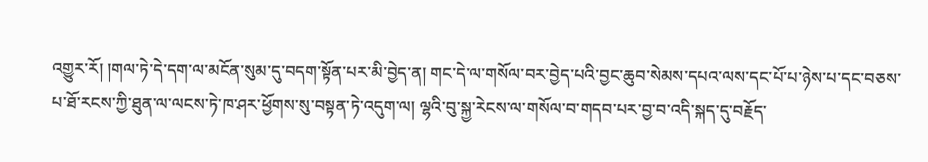འགྱུར་རོ། །གལ་ཏེ་དེ་དག་ལ་མངོན་སུམ་དུ་བདག་སྟོན་པར་མི་བྱེད་ན། གང་དེ་ལ་གསོལ་བར་བྱེད་པའི་བྱང་ཆུབ་སེམས་དཔའ་ལས་དང་པོ་པ་ཉེས་པ་དང་བཅས་པ་ཐོ་རངས་ཀྱི་ཐུན་ལ་ལངས་ཏེ་ཁ་ཤར་ཕྱོགས་སུ་བསྟན་ཏེ་འདུག་ལ། ལྷའི་བུ་སྐྱ་རེངས་ལ་གསོལ་བ་གདབ་པར་བྱ་བ་འདི་སྐད་དུ་བརྗོད་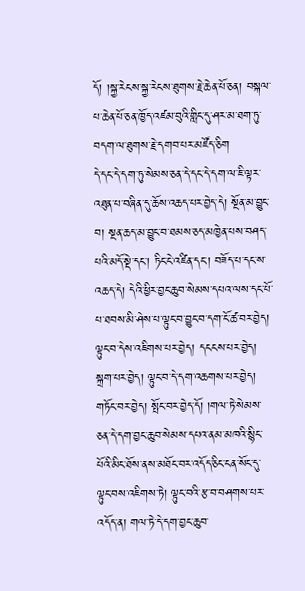དོ། །སྐྱ་རེངས་སྐྱ་རེངས་ཐུགས་རྗེ་ཆེན་པོ་ཅན། བསྐལ་པ་ཆེན་པོ་ཅན་ཁྱོད་འཛམ་བུའི་གླིང་དུ་ཤར་མ་ཐག་ཏུ་བདག་ལ་ཐུགས་རྗེ་དགབ་པར་མཛོད་ཅིག
དེ་དང་དེ་དག་ཏུ་སེམས་ཅན་དེ་དང་དེ་དག་ལ་ཇི་ལྟར་འཐུན་པ་བཞིན་དུ་ཆོས་འཆད་པར་བྱེད་དེ། སྔོན་མ་བྱུང་བ། སྔན་ཆད་མ་བྱུང་བ་ཐམས་ཅད་མཁྱེན་པས་བཤད་པའི་མདོ་སྡེ་དང་། ཏིང་ངེ་འཛིན་དང་། བཟོད་པ་དང་ས་འཆད་དེ། དེའི་ཕྱིར་བྱང་ཆུབ་སེམས་དཔའ་ལས་དང་པོ་པ་ཐབས་མི་ཤེས་པ་ལྟུང་བ་བྱུང་བ་དག་ངོ་ཚ་བར་བྱེད། ལྟུང་བ་དེས་འཇིགས་པར་བྱེད། དངངས་པར་བྱེད། སྐྲག་པར་བྱེད། ལྟུང་བ་དེ་དག་འཆགས་པར་བྱེད། གཏོང་བར་བྱེད། སྤོང་བར་བྱེད་དོ། །གལ་ཏེ་སེམས་ཅན་དེ་དག་བྱང་ཆུབ་སེམས་དཔའ་ནམ་མཁའི་སྙིང་པོའི་མིང་ཐོས་ནས་མཐོང་བར་འདོད་ཅིང་ངན་སོང་དུ་ལྟུང་བས་འཇིགས་ཏེ། ལྟུང་བའི་རྩ་བ་བཤགས་པར་འདོད་ན། གལ་ཏེ་དེ་དག་བྱང་ཆུབ་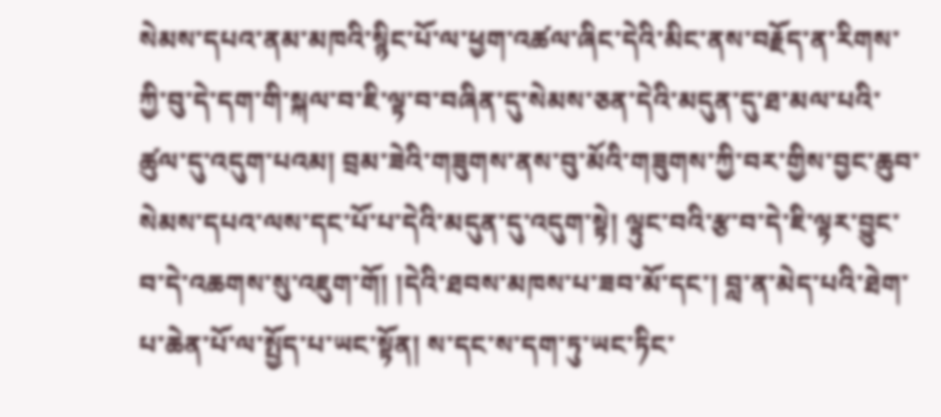སེམས་དཔའ་ནམ་མཁའི་སྙིང་པོ་ལ་ཕྱག་འཚལ་ཞིང་དེའི་མིང་ནས་བརྗོད་ན་རིགས་ཀྱི་བུ་དེ་དག་གི་སྐལ་བ་ཇི་ལྟ་བ་བཞིན་དུ་སེམས་ཅན་དེའི་མདུན་དུ་ཐ་མལ་པའི་ཚུལ་དུ་འདུག་པའམ། བྲམ་ཟེའི་གཟུགས་ནས་བུ་མོའི་གཟུགས་ཀྱི་བར་གྱིས་བྱང་ཆུབ་སེམས་དཔའ་ལས་དང་པོ་པ་དེའི་མདུན་དུ་འདུག་སྟེ། ལྟུང་བའི་རྩ་བ་དེ་ཇི་ལྟར་བྱུང་བ་དེ་འཆགས་སུ་འཇུག་གོ། །དེའི་ཐབས་མཁས་པ་ཟབ་མོ་དང་། བླ་ན་མེད་པའི་ཐེག་པ་ཆེན་པོ་ལ་སྤྱོད་པ་ཡང་སྟོན། ས་དང་ས་དག་ཏུ་ཡང་ཏིང་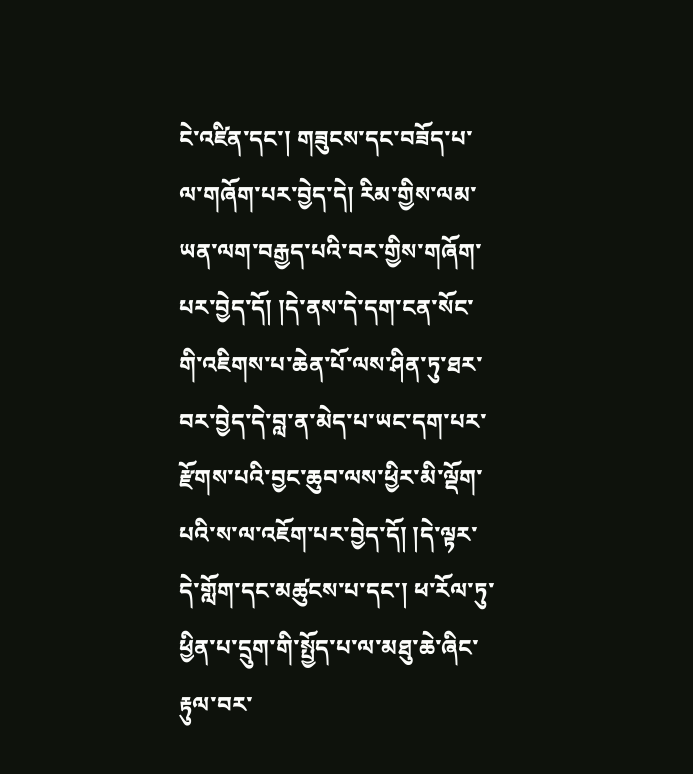ངེ་འཛིན་དང་། གཟུངས་དང་བཟོད་པ་ལ་གཞོག་པར་བྱེད་དེ། རིམ་གྱིས་ལམ་ཡན་ལག་བརྒྱད་པའི་བར་གྱིས་གཞོག་པར་བྱེད་དོ། །དེ་ནས་དེ་དག་ངན་སོང་གི་འཇིགས་པ་ཆེན་པོ་ལས་ཤིན་ཏུ་ཐར་བར་བྱེད་དེ་བླ་ན་མེད་པ་ཡང་དག་པར་རྫོགས་པའི་བྱང་ཆུབ་ལས་ཕྱིར་མི་ལྡོག་པའི་ས་ལ་འཇོག་པར་བྱེད་དོ། །དེ་ལྟར་དེ་གློག་དང་མཚུངས་པ་དང་། ཕ་རོལ་ཏུ་ཕྱིན་པ་དྲུག་གི་སྤྱོད་པ་ལ་མཐུ་ཆེ་ཞིང་རྟུལ་བར་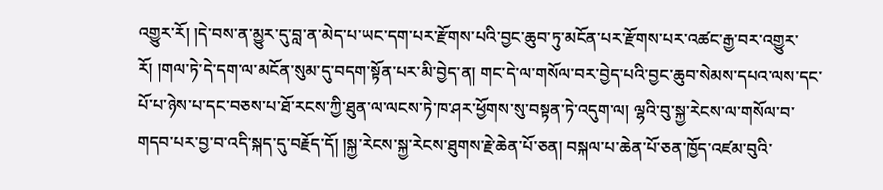འགྱུར་རོ། །དེ་བས་ན་མྱུར་དུ་བླ་ན་མེད་པ་ཡང་དག་པར་རྫོགས་པའི་བྱང་ཆུབ་ཏུ་མངོན་པར་རྫོགས་པར་འཚང་རྒྱ་བར་འགྱུར་རོ། །གལ་ཏེ་དེ་དག་ལ་མངོན་སུམ་དུ་བདག་སྟོན་པར་མི་བྱེད་ན། གང་དེ་ལ་གསོལ་བར་བྱེད་པའི་བྱང་ཆུབ་སེམས་དཔའ་ལས་དང་པོ་པ་ཉེས་པ་དང་བཅས་པ་ཐོ་རངས་ཀྱི་ཐུན་ལ་ལངས་ཏེ་ཁ་ཤར་ཕྱོགས་སུ་བསྟན་ཏེ་འདུག་ལ། ལྷའི་བུ་སྐྱ་རེངས་ལ་གསོལ་བ་གདབ་པར་བྱ་བ་འདི་སྐད་དུ་བརྗོད་དོ། །སྐྱ་རེངས་སྐྱ་རེངས་ཐུགས་རྗེ་ཆེན་པོ་ཅན། བསྐལ་པ་ཆེན་པོ་ཅན་ཁྱོད་འཛམ་བུའི་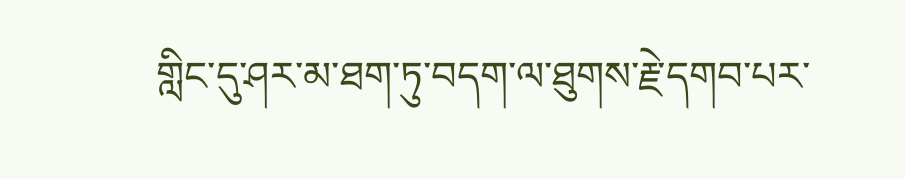གླིང་དུ་ཤར་མ་ཐག་ཏུ་བདག་ལ་ཐུགས་རྗེ་དགབ་པར་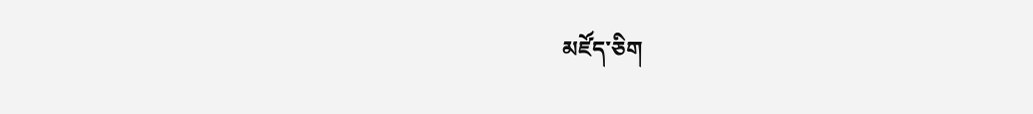མཛོད་ཅིག